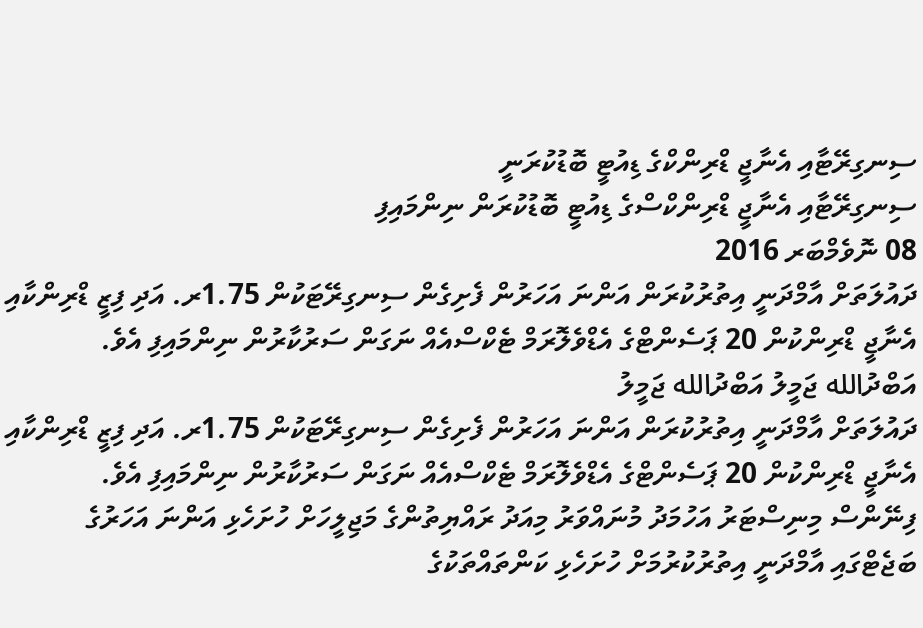ސިނގިރޭޓާއި އެނާޖީ ޑްރިންކްގެ ޑިއުޓީ ބޮޑުކުރަނީ
ސިނގިރޭޓާއި އެނާޖީ ޑްރިންކްސްގެ ޑިއުޓީ ބޮޑުކުރަން ނިންމައިފި
08 ނޮވެމްބަރ 2016
ދައުލަތަށް އާމްދަނީ އިތުރުކުރަން އަންނަ އަހަރުން ފެށިގެން ސިނގިރޭޓަކުން 1.75ރ. އަދި ފިޒީ ޑްރިންކާއި އެނާޖީ ޑްރިންކުން 20 ޕަސެންޓްގެ އެޑްވެލޮރަމް ޓެކްސްއެއް ނަގަން ސަރުކާރުން ނިންމައިފި އެވެ.
އަބްދުالله ޖަމީލު އަބްދުالله ޖަމީލު
ދައުލަތަށް އާމްދަނީ އިތުރުކުރަން އަންނަ އަހަރުން ފެށިގެން ސިނގިރޭޓަކުން 1.75ރ. އަދި ފިޒީ ޑްރިންކާއި އެނާޖީ ޑްރިންކުން 20 ޕަސެންޓްގެ އެޑްވެލޮރަމް ޓެކްސްއެއް ނަގަން ސަރުކާރުން ނިންމައިފި އެވެ.
ފިނޭންސް މިނިސްޓަރު އަހުމަދު މުނައްވަރު މިއަދު ރައްޔިތުންގެ މަޖިލީހަށް ހުށަހެޅި އަންނަ އަހަރުގެ ބަޖެޓްގައި އާމްދަނީ އިތުރުކުރުމަށް ހުށަހެޅި ކަންތައްތަކުގެ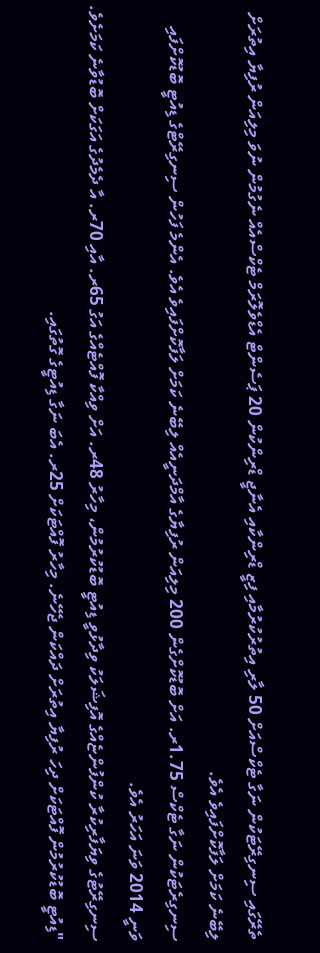ތެރޭގައި ސިނގިރޭޓަކުން ނަގާ ޓެކްސްއަށް 50 ލާރި އިތުރުކުރުމާއި ފިޒީ ޑްރިންކާއި އެނާޖީ ޑްރިންކުން 20 ޕަސެންޓް އެޑްވެލޮރަމް ޓެކްސްއެއް ނެގުމުން ނުވަ މިލިއަން ރުފިޔާ އިތުރަށް ލިބޭނެ ކަމަށް ލަފާކޮށްފައިވެ އެވެ.
ސިނގިރެޓަކުން ނަގާ ޓެކްސް 1.75ރ. އަށް ބޮޑުކޮށްގެން 200 މިލިއަން ރުފިޔާގެ އާމްދަނީއެއް ލިބޭނެ ކަމަށް ލަފާކޮށްފައިވެ އެވެ. އެންމެ ފަހުން ސިނގިރޭޓްގެ ޑިއުޓީ ބޮޑުކޮށްފައި ވަނީ 2014 ވަނަ އަހަރު އެވެ.
ސިނގިރޭޓުގެ ވިޔަފާރިކުރާ ކުންފުންޏެއްގެ އޮފިޝަލަކު ވިދާޅުވީ ޑިއުޓީ ބޮޑުކުރުމުން، މިހާރު 48ރ. އަށް ވިއްކާ ފޮއްޓެއްގެ އަގު 65ރ. އާއި 70ރ. އާ ދެމެދުގެ އަގަކަށް ބޮޑުވާނެ ކަމަށެވެ.
"ޑިއުޓީ ބޮޑުކުރުމުން ފޮއްޓަކަށް ދިހަ ރުފިޔާ އިތުރަށް ދައްކަން ޖެހޭނެ. މިހާރު ފޮއްޓަކަށް 25ރ. އެބަ ނަގާ ޑިއުޓީގެ ގޮތުގައި.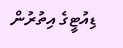ޑިއުޓީގެ އިތުރުން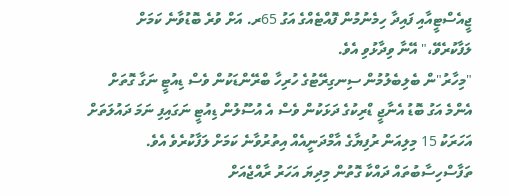ޖީއެސްޓީއާއި ފައިދާ ހިމެނުމުން ފޮއްޓެއްގެ އަގު 65ރ. އަށް ވުރެ ބޮޑުވާނެ ކަމަށް ލަފާކުރެވޭ،" އޭނާ ވިދާޅުވި އެވެ.
"މިހާރު"ން ބެލިބެލުމުން ސިނގިރޭޓުގެ ހުރިހާ ބްރޭންޑަކުން ވެސް ޑިއުޓީ ނަގާ ގޮތަށް އެންމެ އަގު ބޮޑު އެނާޖީ ޑްރިކުގެ ދަޅަކުން ވެސް އެ އުސޫލުން ޑިއުޓީ ނަގައިފި ނަމަ ދައުލަތަށް އަހަރަކު 15 މިލިއަން ރުފިޔާގެ އާމްދަނީއެއް އިތުރުވާނެ ކަމަށް ލަފާކުރެވެ އެވެ.
ތަފާސްހިސާބުތައް ދައްކާ ގޮތުން މިދިޔަ އަހަރު ރާއްޖެއަށް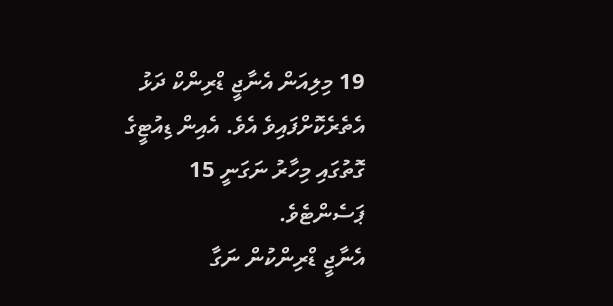19 މިލިއަން އެނާޖީ ޑްރިންކް ދަޅު އެތެރެކޮށްފައިވެ އެވެ. އެއިން ޑިއުޓީގެ ގޮތުގައި މިހާރު ނަގަނީ 15 ޕަސެންޓެވެ.
އެނާޖީ ޑްރިންކުން ނަގާ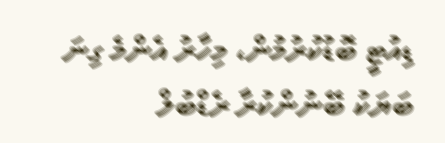ޑިއުޓީ ބޮޑުކުރުމުން، މިހާރު އެންމެ ގިނަ ބަޔަކު ބޭނުންކުރާ ރެޑްބުލް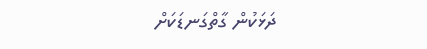ދަޅަކުން ގާތްގަނޑަކަށް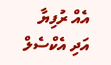އެއް ރުފިޔާ އަދި އެކްސެލް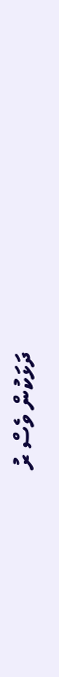ދަޅަކުން ވެސް ރު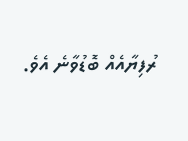ރުފިޔާއެއް ބޮޑުވާނެ އެވެ.